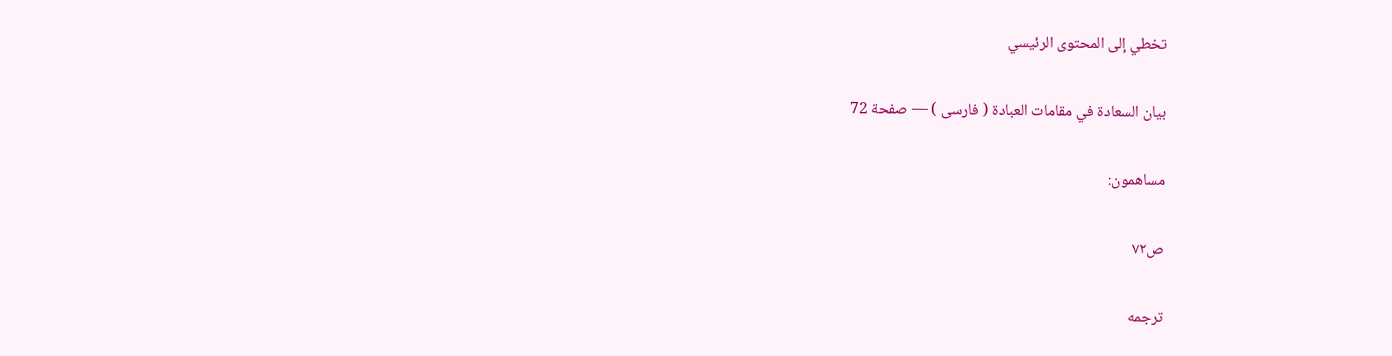تخطي إلى المحتوى الرئيسي

بيان السعادة في مقامات العبادة ( فارسى ) — صفحة 72

مساهمون:

ص٧٢

ترجمه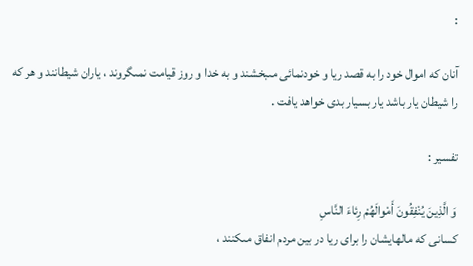:

آنان كه اموال خود را به قصد ريا و خودنمائى مىبخشند و به خدا و روز قيامت نمىگروند ، ياران شيطانند و هر كه را شيطان يار باشد يار بسيار بدى خواهد يافت .

تفسير :

وَ الَّذِينَ يُنْفِقُونَ أَمْوالَهُمْ رِئاءَ النَّاسِ
كسانى كه مالهايشان را براى ريا در بين مردم انفاق مىكنند ،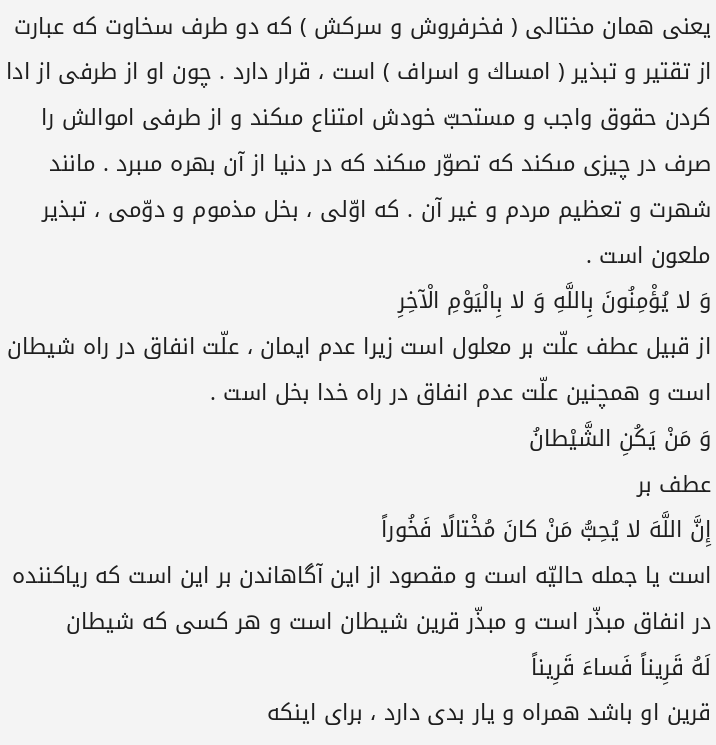يعنى همان مختالى ( فخرفروش و سركش ) كه دو طرف سخاوت كه عبارت از تقتير و تبذير ( امساك و اسراف ) است ، قرار دارد . چون او از طرفى از ادا كردن حقوق واجب و مستحبّ خودش امتناع مىكند و از طرفى اموالش را صرف در چيزى مىكند كه تصوّر مىكند كه در دنيا از آن بهره مىبرد . مانند شهرت و تعظيم مردم و غير آن . كه اوّلى ، بخل مذموم و دوّمى ، تبذير ملعون است .
وَ لا يُؤْمِنُونَ بِاللَّهِ وَ لا بِالْيَوْمِ الْآخِرِ
از قبيل عطف علّت بر معلول است زيرا عدم ايمان ، علّت انفاق در راه شيطان است و همچنين علّت عدم انفاق در راه خدا بخل است .
وَ مَنْ يَكُنِ الشَّيْطانُ
عطف بر
إِنَّ اللَّهَ لا يُحِبُّ مَنْ كانَ مُخْتالًا فَخُوراً
است يا جمله حاليّه است و مقصود از اين آگاهاندن بر اين است كه رياكننده در انفاق مبذّر است و مبذّر قرين شيطان است و هر كسى كه شيطان
لَهُ قَرِيناً فَساءَ قَرِيناً
قرين او باشد همراه و يار بدى دارد ، براى اينكه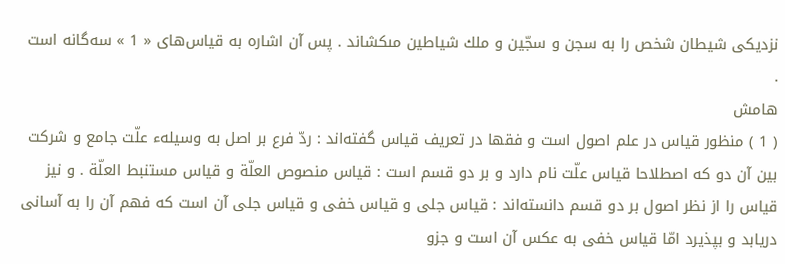نزديكى شيطان شخص را به سجن و سجّين و ملك شياطين مىكشاند . پس آن اشاره به قياس‌هاى « 1 » سه‌گانه است .
هامش
( 1 ) منظور قياس در علم اصول است و فقها در تعريف قياس گفته‌اند : ردّ فرع بر اصل به وسيلهء علّت جامع و شركت بين آن دو كه اصطلاحا قياس علّت نام دارد و بر دو قسم است : قياس منصوص العلّة و قياس مستنبط العلّة . و نيز قياس را از نظر اصول بر دو قسم دانسته‌اند : قياس جلى و قياس خفى و قياس جلى آن است كه فهم آن را به آسانى دريابد و بپذيرد امّا قياس خفى به عكس آن است و جزو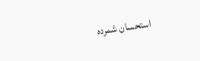استحسان شمرده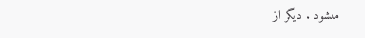مىشود . ديگر از